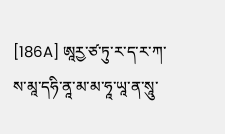[186A] ཨཱརྱ་ཙ་ཏུ་ར་ད་ར་ཀ་ས་མཱ་དཧི་ནཱ་མ་མ་ཧཱ་ཡཱ་ན་སཱུ་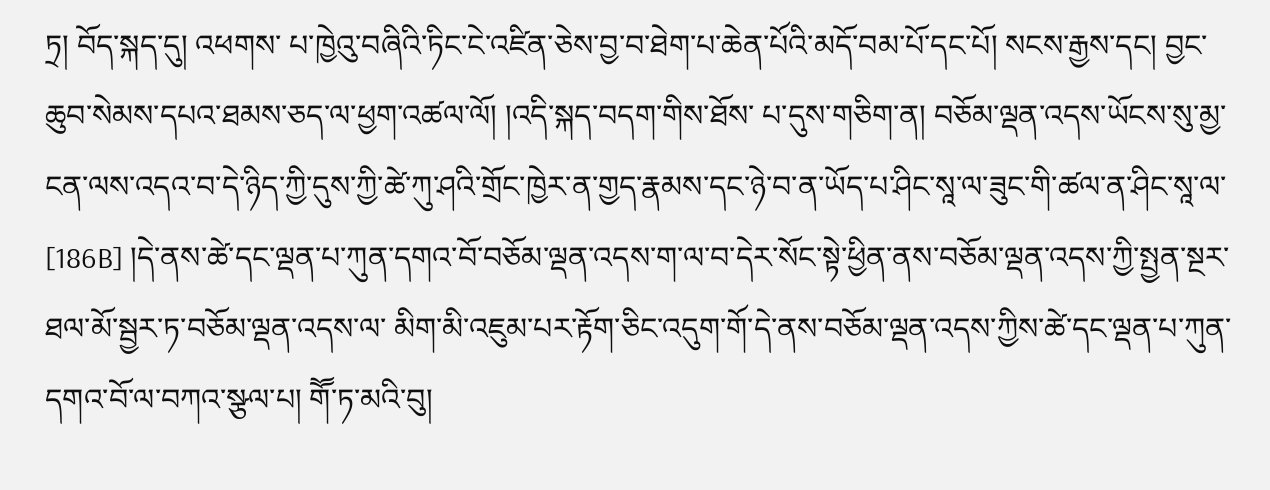ཏྲ། བོད་སྐད་དུ། འཕགས་ པ་ཁྱེའུ་བཞིའི་ཏིང་ངེ་འཛིན་ཅེས་བྱ་བ་ཐེག་པ་ཆེན་པོའི་མདོ་བམ་པོ་དང་པོ། སངས་རྒྱས་དང། བྱང་ཆུབ་སེམས་དཔའ་ཐམས་ཅད་ལ་ཕྱག་འཚལ་ལོ། །འདི་སྐད་བདག་གིས་ཐོས་ པ་དུས་གཅིག་ན། བཅོམ་ལྡན་འདས་ཡོངས་སུ་མྱ་ངན་ལས་འདའ་བ་དེ་ཉིད་ཀྱི་དུས་ཀྱི་ཚེ་ཀུ་ཤའི་གྲོང་ཁྱེར་ན་གྱད་རྣམས་དང་ཉེ་བ་ན་ཡོད་པ་ཤིང་སཱ་ལ་ཟུང་གི་ཚལ་ན་ཤིང་སཱ་ལ་ [186B] །དེ་ནས་ཚེ་དང་ལྡན་པ་ཀུན་དགའ་བོ་བཅོམ་ལྡན་འདས་ག་ལ་བ་དེར་སོང་སྟེ་ཕྱིན་ནས་བཅོམ་ལྡན་འདས་ཀྱི་སྤྱན་སྔར་ཐལ་མོ་སྦྱར་ཏ་བཅོམ་ལྡན་འདས་ལ་ མིག་མི་འཇུམ་པར་རྟོག་ཅིང་འདུག་གོ་དེ་ནས་བཅོམ་ལྡན་འདས་ཀྱིས་ཚེ་དང་ལྡན་པ་ཀུན་དགའ་བོ་ལ་བཀའ་སྩལ་པ། གཽ་ཏ་མའི་བུ།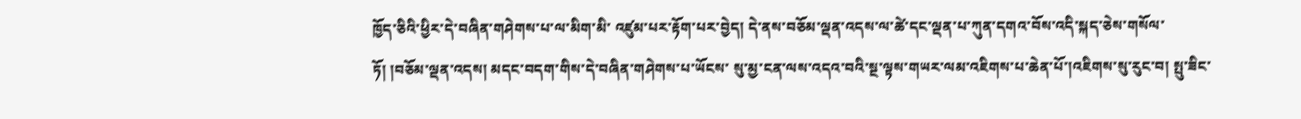ཁྱོད་ཅིའི་ཕྱིར་དེ་བཞིན་གཤེགས་པ་ལ་མིག་མི་ འཛུམ་པར་རྟོག་པར་བྱེད། དེ་ནས་བཅོམ་ལྡན་འདས་ལ་ཚེ་དང་ལྡན་པ་ཀུན་དགའ་བོས་འདི་སྐད་ཅེས་གསོལ་ཏོ། །བཅོམ་ལྡན་འདས། མདང་བདག་གིས་དེ་བཞིན་གཤེགས་པ་ཡོངས་ སུ་མྱ་ངན་ལས་འདའ་བའི་སྔ་ལྟས་གཡར་ལམ་འཇིགས་པ་ཆེན་པོ་།འཇིགས་སུ་རུང་བ། སྤུ་ཟིང་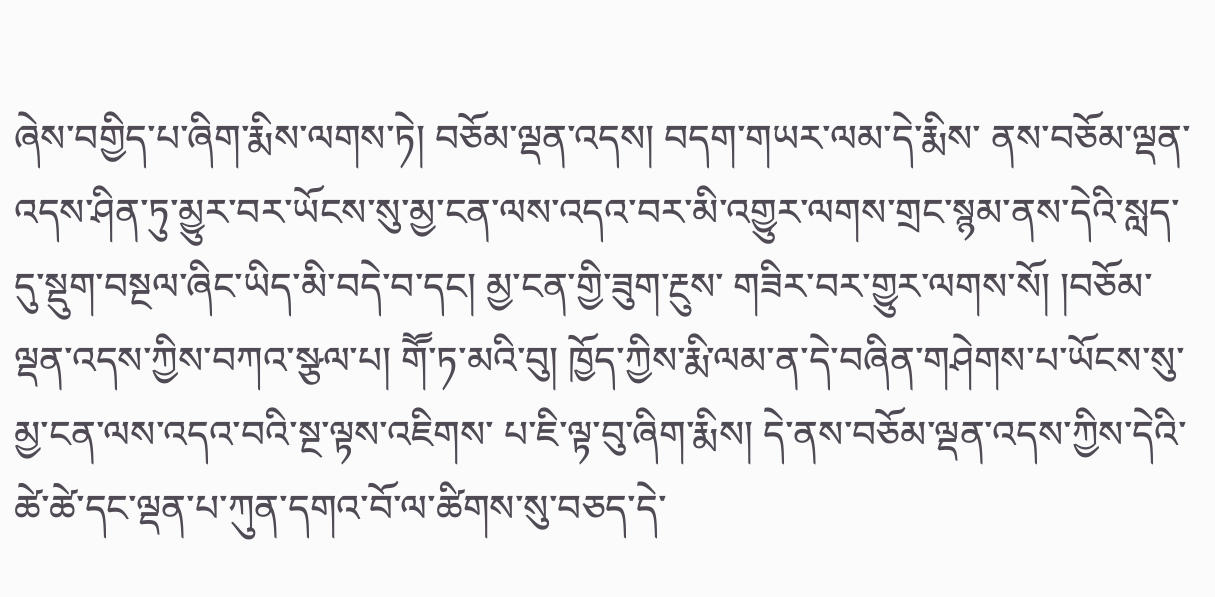ཞེས་བགྱིད་པ་ཞིག་རྨིས་ལགས་ཏེ། བཅོམ་ལྡན་འདས། བདག་གཡར་ལམ་དེ་རྨིས་ ནས་བཅོམ་ལྡན་འདས་ཤིན་ཏུ་མྱུར་བར་ཡོངས་སུ་མྱ་ངན་ལས་འདའ་བར་མི་འགྱུར་ལགས་གྲང་སྙམ་ནས་དེའི་སླད་དུ་སྡུག་བསྔལ་ཞིང་ཡིད་མི་བདེ་བ་དང། མྱ་ངན་གྱི་ཟུག་རྔུས་ གཟིར་བར་གྱུར་ལགས་སོ། །བཅོམ་ལྡན་འདས་ཀྱིས་བཀའ་སྩལ་པ། གཽ་ཏ་མའི་བུ། ཁྱོད་ཀྱིས་རྨི་ལམ་ན་དེ་བཞིན་གཤེགས་པ་ཡོངས་སུ་མྱ་ངན་ལས་འདའ་བའི་སྔ་ལྟས་འཇིགས་ པ་ཇི་ལྟ་བུ་ཞིག་རྨིས། དེ་ནས་བཅོམ་ལྡན་འདས་ཀྱིས་དེའི་ཚེ་ཚེ་དང་ལྡན་པ་ཀུན་དགའ་བོ་ལ་ཚིགས་སུ་བཅད་དེ་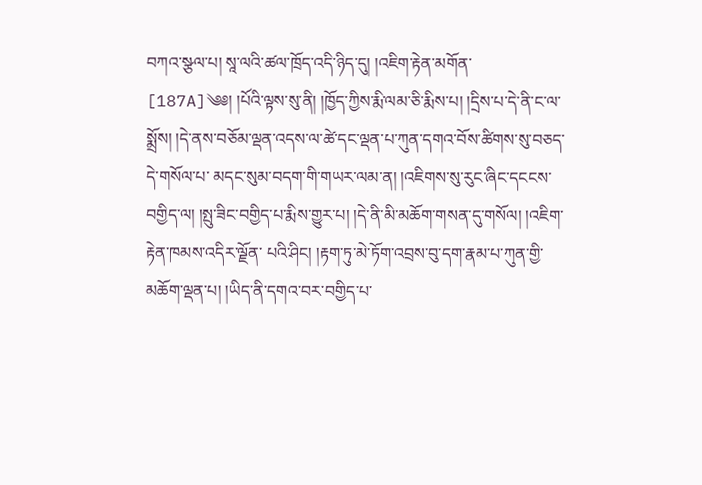བཀའ་སྩལ་པ། སཱ་ལའི་ཚལ་ཁྲོད་འདི་ཉིད་དུ། །འཇིག་རྟེན་མགོན་ [187A]༄༅། །པོའི་ལྟས་སུ་ནི། །ཁྱོད་ཀྱིས་རྨི་ལམ་ཅི་རྨིས་པ། །དྲིས་པ་དེ་ནི་ང་ལ་སྨྲོས། །དེ་ནས་བཅོམ་ལྡན་འདས་ལ་ཚེ་དང་ལྡན་པ་ཀུན་དགའ་བོས་ཚིགས་སུ་བཅད་དེ་གསོལ་པ་ མདང་སུམ་བདག་གི་གཡར་ལམ་ན། །འཇིགས་སུ་རུང་ཞིང་དངངས་བགྱིད་ལ། །སྤུ་ཟིང་བགྱིད་པ་རྨིས་གྱུར་པ། །དེ་ནི་མི་མཆོག་གསན་དུ་གསོལ། །འཇིག་རྟེན་ཁམས་འདིར་ལྗོན་ པའི་ཤིང། །རྟག་ཏུ་མེ་ཏོག་འབྲས་བུ་དག་རྣམ་པ་ཀུན་གྱི་མཆོག་ལྡན་པ། །ཡིད་ནི་དགའ་བར་བགྱིད་པ་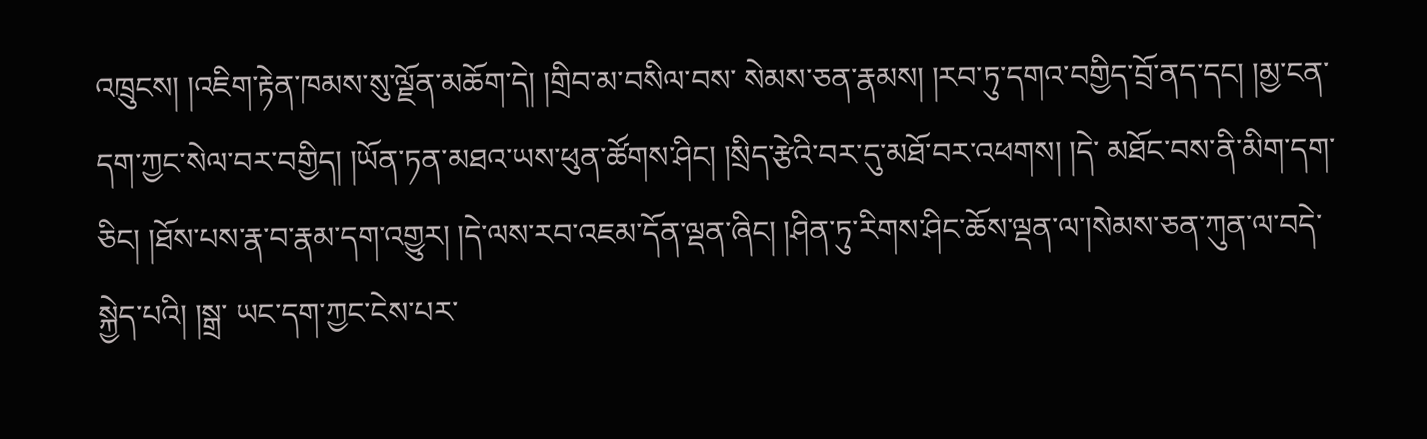འཁྲུངས། །འཇིག་རྟེན་ཁམས་སུ་ལྗོན་མཆོག་དེ། །གྲིབ་མ་བསིལ་བས་ སེམས་ཅན་རྣམས། །རབ་ཏུ་དགའ་བགྱིད་བྲོ་ནད་དང། །མྱ་ངན་དག་ཀྱང་སེལ་བར་བགྱིད། །ཡོན་ཏན་མཐའ་ཡས་ཕུན་ཚོགས་ཤིང། །སྲིད་རྩེའི་བར་དུ་མཐོ་བར་འཕགས། །དེ་ མཐོང་བས་ནི་མིག་དག་ཅིང། །ཐོས་པས་རྣ་བ་རྣམ་དག་འགྱུར། །དེ་ལས་རབ་འཇམ་དོན་ལྡན་ཞིང། །ཤིན་ཏུ་རིགས་ཤིང་ཆོས་ལྡན་ལ་།སེམས་ཅན་ཀུན་ལ་བདེ་སྐྱེད་པའི། །སྒྲ་ ཡང་དག་ཀྱང་ངེས་པར་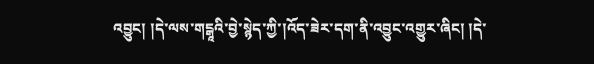འབྱུང། །དེ་ལས་གངྒཱའི་བྱེ་སྙེད་ཀྱི་།འོད་ཟེར་དག་ནི་འབྱུང་འགྱུར་ཞིང། །དེ་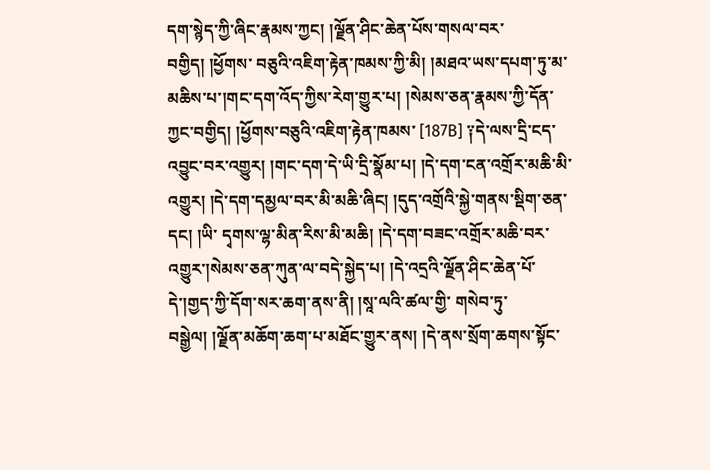དག་སྙེད་ཀྱི་ཞིང་རྣམས་ཀྱང། །ལྗོན་ཤིང་ཆེན་པོས་གསལ་བར་བགྱིད། །ཕྱོགས་ བཅུའི་འཇིག་རྟེན་ཁམས་ཀྱི་མི། །མཐའ་ཡས་དཔག་ཏུ་མ་མཆིས་པ་།གང་དག་འོད་ཀྱིས་རེག་གྱུར་པ། །སེམས་ཅན་རྣམས་ཀྱི་དོན་ཀྱང་བགྱིད། །ཕྱོགས་བཅུའི་འཇིག་རྟེན་ཁམས་ [187B] ༑དེ་ལས་དྲི་ངད་འབྱུང་བར་འགྱུར། །གང་དག་དེ་ཡི་དྲི་སྣོམ་པ། །དེ་དག་ངན་འགྲོར་མཆི་མི་འགྱུར། །དེ་དག་དམྱལ་བར་མི་མཆི་ཞིང། །དུད་འགྲོའི་སྐྱེ་གནས་སྡིག་ཅན་དང། །ཡི་ དྭགས་ལྷ་མིན་རིས་མི་མཆི། །དེ་དག་བཟང་འགྲོར་མཆི་བར་འགྱུར་།སེམས་ཅན་ཀུན་ལ་བདེ་སྐྱེད་པ། །དེ་འདྲའི་ལྗོན་ཤིང་ཆེན་པོ་དེ་།གྱད་ཀྱི་དོག་སར་ཆག་ནས་ནི། །སཱ་ལའི་ཚལ་གྱི་ གསེབ་ཏུ་བསྒྱེལ། །ལྗོན་མཆོག་ཆག་པ་མཐོང་གྱུར་ནས། །དེ་ནས་སྲོག་ཆགས་སྟོང་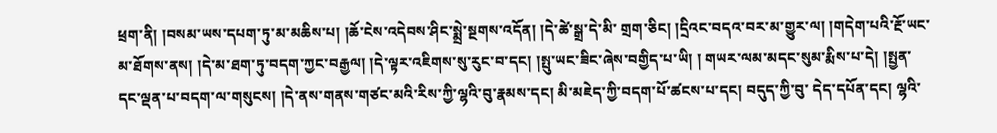ཕྲག་ནི། །བསམ་ཡས་དཔག་ཏུ་མ་མཆིས་པ། །ཆོ་ངེས་འདེབས་ཤིང་སྨྲེ་སྔགས་འདོན། །དེ་ཚེ་སྒྲ་དེ་མི་ གྲག་ཅིང། །དྲིའང་བདའ་བར་མ་གྱུར་ལ། །གདེག་པའི་རྔོ་ཡང་མ་ཐོགས་ནས། །དེ་མ་ཐག་ཏུ་བདག་ཀྱང་བརྒྱལ། །དེ་ལྟར་འཇིགས་སུ་རུང་བ་དང། །སྤུ་ཡང་ཟིང་ཞེས་བགྱིད་པ་ཡི། ། གཡར་ལམ་མདང་སུམ་རྨིས་པ་དེ། །སྤྱན་དང་ལྡན་པ་བདག་ལ་གསུངས། །དེ་ནས་གནས་གཙང་མའི་རིས་ཀྱི་ལྷའི་བུ་རྣམས་དང། མི་མཇེད་ཀྱི་བདག་པོ་ཚངས་པ་དང། བདུད་ཀྱི་བུ་ དེད་དཔོན་དང། ལྷའི་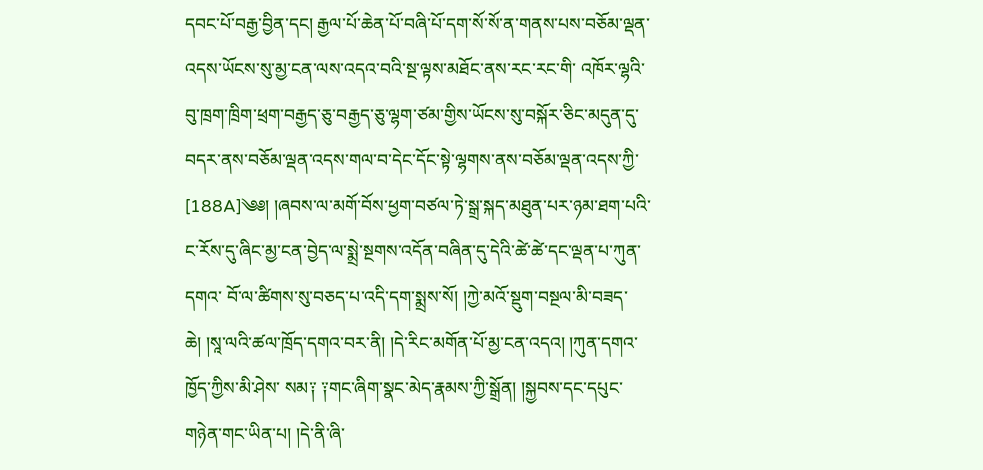དབང་པོ་བརྒྱ་བྱིན་དང། རྒྱལ་པོ་ཆེན་པོ་བཞི་པོ་དག་སོ་སོ་ན་གནས་པས་བཅོམ་ལྡན་འདས་ཡོངས་སུ་མྱ་ངན་ལས་འདའ་བའི་སྔ་ལྟས་མཐོང་ནས་རང་རང་གི་ འཁོར་ལྷའི་བུ་ཁྲག་ཁྲིག་ཕྲག་བརྒྱད་ཅུ་བརྒྱད་ཅུ་ལྷག་ཙམ་གྱིས་ཡོངས་སུ་བསྐོར་ཅིང་མདུན་དུ་བདར་ནས་བཅོམ་ལྡན་འདས་གལ་བ་དེང་དོང་སྟེ་ལྷགས་ནས་བཅོམ་ལྡན་འདས་ཀྱི་ [188A]༄༅། །ཞབས་ལ་མགོ་བོས་ཕྱག་བཙལ་ཏེ་སྒྲ་སྐད་མཐུན་པར་ཉམ་ཐག་པའི་ང་རོས་དུ་ཞིང་མྱ་ངན་བྱེད་ལ་སྨྲེ་སྔགས་འདོན་བཞིན་དུ་དེའི་ཚེ་ཚེ་དང་ལྡན་པ་ཀུན་དགའ་ བོ་ལ་ཚིགས་སུ་བཅད་པ་འདི་དག་སྨྲས་སོ། །ཀྱེ་མའོ་སྡུག་བསྔལ་མི་བཟད་ཆེ། །སཱ་ལའི་ཚལ་ཁྲོད་དགའ་བར་ནི། །དེ་རིང་མགོན་པོ་མྱ་ངན་འདའ། །ཀུན་དགའ་ཁྱོད་ཀྱིས་མི་ཤེས་ སམ༑ ༑གང་ཞིག་སྣང་མེད་རྣམས་ཀྱི་སྒྲོན། །སྐྱབས་དང་དཔུང་གཉེན་གང་ཡིན་པ། །དེ་ནི་ཞི་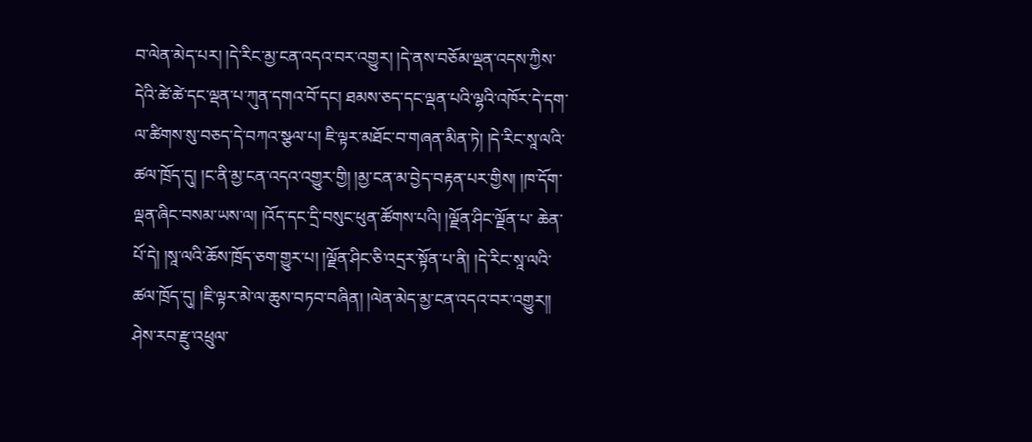བ་ལེན་མེད་པར། །དེ་རིང་མྱ་ངན་འདའ་བར་འགྱུར། །དེ་ནས་བཅོམ་ལྡན་འདས་ཀྱིས་ དེའི་ཚེ་ཚེ་དང་ལྡན་པ་ཀུན་དགའ་བོ་དང། ཐམས་ཅད་དང་ལྡན་པའི་ལྷའི་འཁོར་དེ་དག་ལ་ཚིགས་སུ་བཅད་དེ་བཀའ་སྩལ་པ། ཇི་ལྟར་མཐོང་བ་གཞན་མིན་ཏེ། །དེ་རིང་སཱ་ལའི་ ཚལ་ཁྲོད་དུ། །ང་ནི་མྱ་ངན་འདའ་འགྱུར་གྱི། །མྱ་ངན་མ་བྱེད་བརྟན་པར་གྱིས། །ཁ་དོག་ལྡན་ཞིང་བསམ་ཡས་ལ། །འོད་དང་དྲི་བསུང་ཕུན་ཚོགས་པའི། །ལྗོན་ཤིང་ལྗོན་པ་ ཆེན་པོ་དེ། །སཱ་ལའི་ཆོས་ཁྲོད་ཅག་གྱུར་པ། །ལྗོན་ཤིང་ཅི་འདྲར་སྟོན་པ་ནི། །དེ་རིང་སཱ་ལའི་ཚལ་ཁྲོད་དུ། །ཇི་ལྟར་མེ་ལ་ཆུས་བཏབ་བཞིན། །ལེན་མེད་མྱ་ངན་འདའ་བར་འགྱུར།། ཤེས་རབ་རྫུ་འཕྲུལ་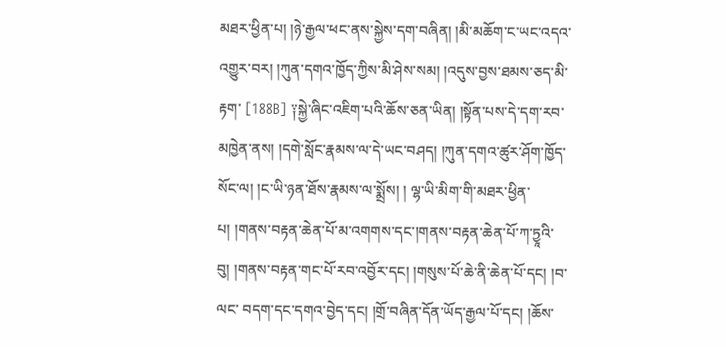མཐར་ཕྱིན་པ། །ཉེ་རྒྱལ་ཕང་ནས་སྐྱེས་དག་བཞིན། །མི་མཆོག་ང་ཡང་འདའ་འགྱུར་བར། །ཀུན་དགའ་ཁྱོད་ཀྱིས་མི་ཤེས་སམ། །འདུས་བྱས་ཐམས་ཅད་མི་རྟག་ [188B] ༑སྐྱེ་ཞིང་འཇིག་པའི་ཆོས་ཅན་ཡིན། །སྟོན་པས་དེ་དག་རབ་མཁྱེན་ནས། །དགེ་སློང་རྣམས་ལ་དེ་ཡང་བཤད། །ཀུན་དགའ་ཚུར་ཤོག་ཁྱོད་སོང་ལ། །ང་ཡི་ཉན་ཐོས་རྣམས་ལ་སྨྲོས། ། ལྷ་ཡི་མིག་གི་མཐར་ཕྱིན་པ། །གནས་བརྟན་ཆེན་པོ་མ་འགགས་དང་།གནས་བརྟན་ཆེན་པོ་ཀ་ཏྱཱའི་བུ། །གནས་བརྟན་གང་པོ་རབ་འབྱོར་དང། །གསུས་པོ་ཆེ་ནི་ཆེན་པོ་དང། །བ་ལང་ བདག་དང་དགའ་བྱེད་དང། །གྲོ་བཞིན་དོན་ཡོད་རྒྱལ་པོ་དང། །ཆོས་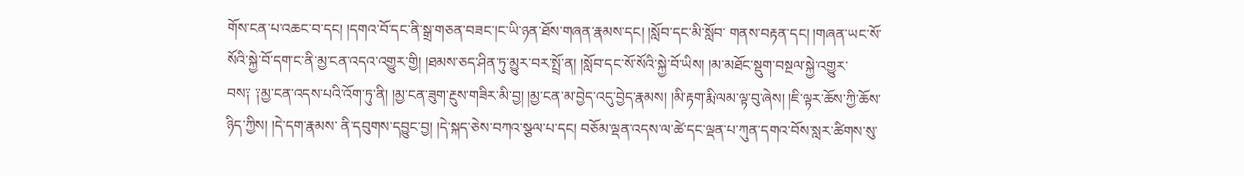གོས་ངན་པ་འཆང་བ་དང། །དགའ་བོ་དང་ནི་སྒྲ་གཅན་བཟང་།ང་ཡི་ཉན་ཐོས་གཞན་རྣམས་དང། །སློབ་དང་མི་སློབ་ གནས་བརྟན་དང། །གཞན་ཡང་སོ་སོའི་སྐྱེ་བོ་དག་ང་ནི་མྱ་ངན་འདའ་འགྱུར་གྱི། །ཐམས་ཅད་ཤིན་ཏུ་མྱུར་བར་སྤྲོ་ན། །སློབ་དང་སོ་སོའི་སྐྱེ་བོ་ཡིས། །མ་མཐོང་སྡུག་བསྔལ་སྐྱེ་འགྱུར་ བས༑ ༑མྱ་ངན་འདས་པའི་འོག་ཏུ་ནི། །མྱ་ངན་ཟུག་རྔུས་གཟིར་མི་བྱ། །མྱ་ངན་མ་བྱེད་འདུ་བྱེད་རྣམས། །མི་རྟག་རྨི་ལམ་ལྟ་བུ་ཞེས། །ཇི་ལྟར་ཆོས་ཀྱི་ཆོས་ཉིད་ཀྱིས། །དེ་དག་རྣམས་ ནི་དབུགས་དབྱུང་བྱ། །དེ་སྐད་ཅེས་བཀའ་སྩལ་པ་དང། བཅོམ་ལྡན་འདས་ལ་ཚེ་དང་ལྡན་པ་ཀུན་དགའ་བོས་སླར་ཚིགས་སུ་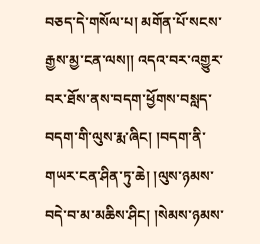བཅད་དེ་གསོལ་པ། མགོན་པོ་སངས་རྒྱས་མྱ་ངན་ལས།། འདའ་བར་འགྱུར་བར་ཐོས་ནས་བདག་ཕྱོགས་བསླད་བདག་གི་ལུས་རྨ་ཞིང། །བདག་ནི་གཡར་ངན་ཤིན་ཏུ་ཆེ། །ལུས་ཉམས་བདེ་བ་མ་མཆིས་ཤིང། །སེམས་ཉམས་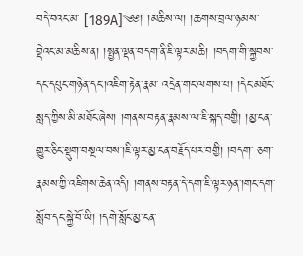བདེ་བའང་མ་ [189A]༄༅། །མཆིས་ལ། །ཆགས་བྲལ་ཉམས་བྡེའང་མ་མཆིས་ན། །སྤྱན་ལྡན་བདག་ནི་ཇི་ལྟར་མཆི། །བདག་གི་སྐྱབས་དང་དཔུང་གཉེན་དང་།འཇིག་རྟེན་རྣམ་ འདྲེན་གང་ལགས་པ། །དེང་མཐོང་སླད་ཀྱིས་མི་མཐོང་ཞེས། །གནས་བརྟན་རྣམས་ལ་ཇི་སྐད་བགྱི། །མྱ་ངན་གྱུར་ཅིང་སྡུག་བསྔལ་བས་།ཇི་ལྟར་མྱ་ངན་བརྗོད་པར་བགྱི། །བདག་ ཅག་རྣམས་ཀྱི་འཇིགས་ཆེན་འདི། །གནས་བརྟན་དེ་དག་ཇི་ལྟར་ཉན་།གང་དག་སློབ་དང་སྐྱེ་བོ་ཡི། །དགེ་སློང་མྱ་ངན་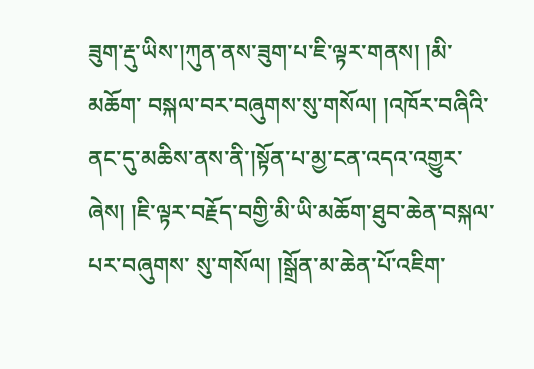ཟུག་རྡུ་ཡིས་།ཀུན་ནས་ཟུག་པ་ཇི་ལྟར་གནས། །མི་མཆོག་ བསྐལ་བར་བཞུགས་སུ་གསོལ། །འཁོར་བཞིའི་ནང་དུ་མཆིས་ནས་ནི་།སྟོན་པ་མྱ་ངན་འདའ་འགྱུར་ཞེས། །ཇི་ལྟར་བརྗོད་བགྱི་མི་ཡི་མཆོག་ཐུབ་ཆེན་བསྐལ་པར་བཞུགས་ སུ་གསོལ། །སྒྲོན་མ་ཆེན་པོ་འཇིག་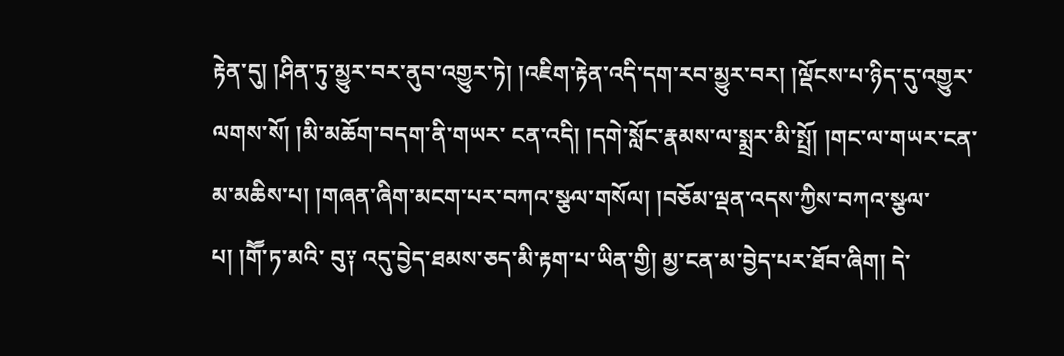རྟེན་དུ། །ཤིན་ཏུ་མྱུར་བར་ནུབ་འགྱུར་ཏེ། །འཇིག་རྟེན་འདི་དག་རབ་མྱུར་བར། །ལྡོངས་པ་ཉིད་དུ་འགྱུར་ལགས་སོ། །མི་མཆོག་བདག་ནི་གཡར་ ངན་འདི། །དགེ་སློང་རྣམས་ལ་སྨྲར་མི་སྤྲོ། །གང་ལ་གཡར་ངན་མ་མཆིས་པ། །གཞན་ཞིག་མངག་པར་བཀའ་སྩལ་གསོལ། །བཅོམ་ལྡན་འདས་ཀྱིས་བཀའ་སྩལ་པ། །གཽ་ཏ་མའི་ བུ༑ འདུ་བྱེད་ཐམས་ཅད་མི་རྟག་པ་ཡིན་གྱི། མྱ་ངན་མ་བྱེད་པར་ཐོབ་ཞིག། དེ་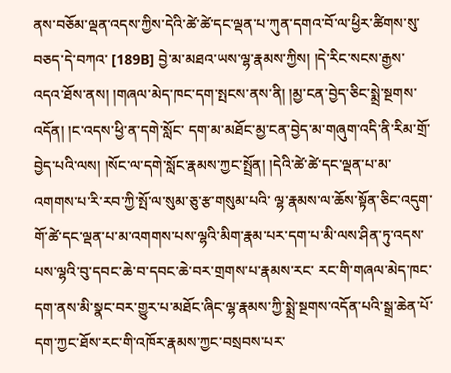ནས་བཅོམ་ལྡན་འདས་ཀྱིས་དེའི་ཚེ་ཚེ་དང་ལྡན་པ་ཀུན་དགའ་བོ་ལ་ཕྱིར་ཚིགས་སུ་བཅད་དེ་བཀའ་ [189B] བྱེ་མ་མཐའ་ཡས་ལྷ་རྣམས་ཀྱིས། །དེ་རིང་སངས་རྒྱས་འདའ་ཐོས་ནས། །གཞལ་མེད་ཁང་དག་སྤངས་ནས་ནི། །མྱ་ངན་བྱེད་ཅིང་སྨྲེ་སྔགས་འདོན། །ང་འདས་ཕྱི་ན་དགེ་སློང་ དག་མ་མཐོང་མྱ་ངན་བྱེད་མ་གཞུག་འདི་ནི་རིམ་གྲོ་བྱེད་པའི་ལས། །སོང་ལ་དགེ་སློང་རྣམས་ཀྱང་སྤྲོན། །དེའི་ཚེ་ཚེ་དང་ལྡན་པ་མ་འགགས་པ་རི་རབ་ཀྱི་སྤོ་ལ་སུམ་ཅུ་རྩ་གསུམ་པའི་ ལྷ་རྣམས་ལ་ཆོས་སྟོན་ཅིང་འདུག་གོ་ཚེ་དང་ལྡན་པ་མ་འགགས་པས་ལྷའི་མིག་རྣམ་པར་དག་པ་མི་ལས་ཤིན་ཏུ་འདས་པས་ལྷའི་བུ་དབང་ཆེ་བ་དབང་ཆེ་བར་གྲགས་པ་རྣམས་རང་ རང་གི་གཞལ་མེད་ཁང་དག་ནས་མི་སྣང་བར་གྱུར་པ་མཐོང་ཞིང་ལྷ་རྣམས་ཀྱི་སྨྲེ་སྔགས་འདོན་པའི་སྒྲ་ཆེན་པོ་དག་ཀྱང་ཐོས་རང་གི་འཁོར་རྣམས་ཀྱང་བསྲབས་པར་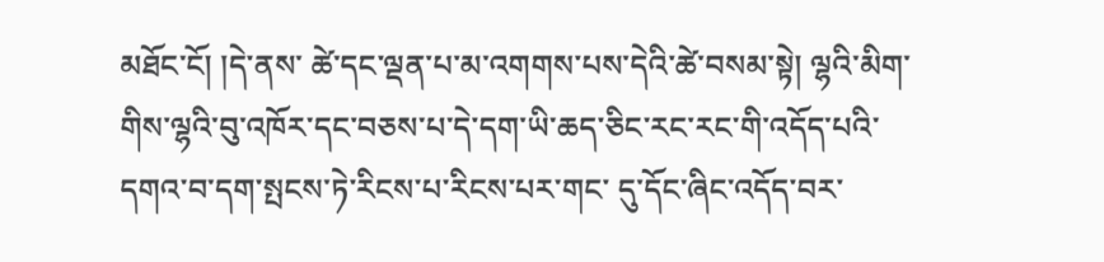མཐོང་ངོ། །དེ་ནས་ ཚེ་དང་ལྡན་པ་མ་འགགས་པས་དེའི་ཚེ་བསམ་སྟེ། ལྷའི་མིག་གིས་ལྷའི་བུ་འཁོར་དང་བཅས་པ་དེ་དག་ཡི་ཆད་ཅིང་རང་རང་གི་འདོད་པའི་དགའ་བ་དག་སྤངས་ཏེ་རིངས་པ་རིངས་པར་གང་ དུ་དོང་ཞིང་འདོད་བར་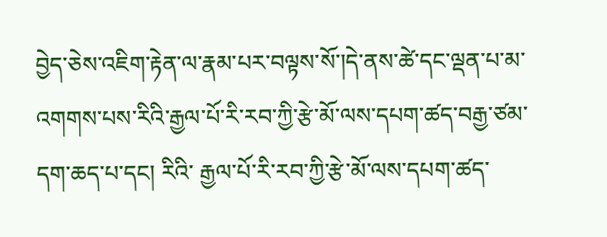བྱེད་ཅེས་འཇིག་རྟེན་ལ་རྣམ་པར་བལྟས་སོ་།དེ་ནས་ཚེ་དང་ལྡན་པ་མ་འགགས་པས་རིའི་རྒྱལ་པོ་རི་རབ་ཀྱི་རྩེ་མོ་ལས་དཔག་ཚད་བརྒྱ་ཙམ་དག་ཆད་པ་དང། རིའི་ རྒྱལ་པོ་རི་རབ་ཀྱི་རྩེ་མོ་ལས་དཔག་ཚད་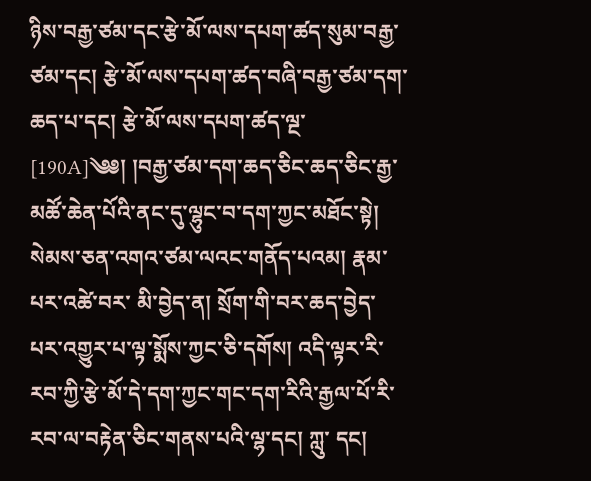ཉིས་བརྒྱ་ཙམ་དང་རྩེ་མོ་ལས་དཔག་ཚད་སུམ་བརྒྱ་ཙམ་དང། རྩེ་མོ་ལས་དཔག་ཚད་བཞི་བརྒྱ་ཙམ་དག་ཆད་པ་དང། རྩེ་མོ་ལས་དཔག་ཚད་ལྔ་ [190A]༄༅། །བརྒྱ་ཙམ་དག་ཆད་ཅིང་ཆད་ཅིང་རྒྱ་མཚོ་ཆེན་པོའི་ནང་དུ་ལྷུང་བ་དག་ཀྱང་མཐོང་སྟེ། སེམས་ཅན་འགའ་ཙམ་ལའང་གནོད་པའམ། རྣམ་པར་འཚེ་བར་ མི་བྱེད་ན། སྲོག་གི་བར་ཆད་བྱེད་པར་འགྱུར་པ་ལྟ་སྨོས་ཀྱང་ཅི་དགོས། འདི་ལྟར་རི་རབ་ཀྱི་རྩེ་མོ་དེ་དག་ཀྱང་གང་དག་རིའི་རྒྱལ་པོ་རི་རབ་ལ་བརྟེན་ཅིང་གནས་པའི་ལྷ་དང། ཀླུ་ དང།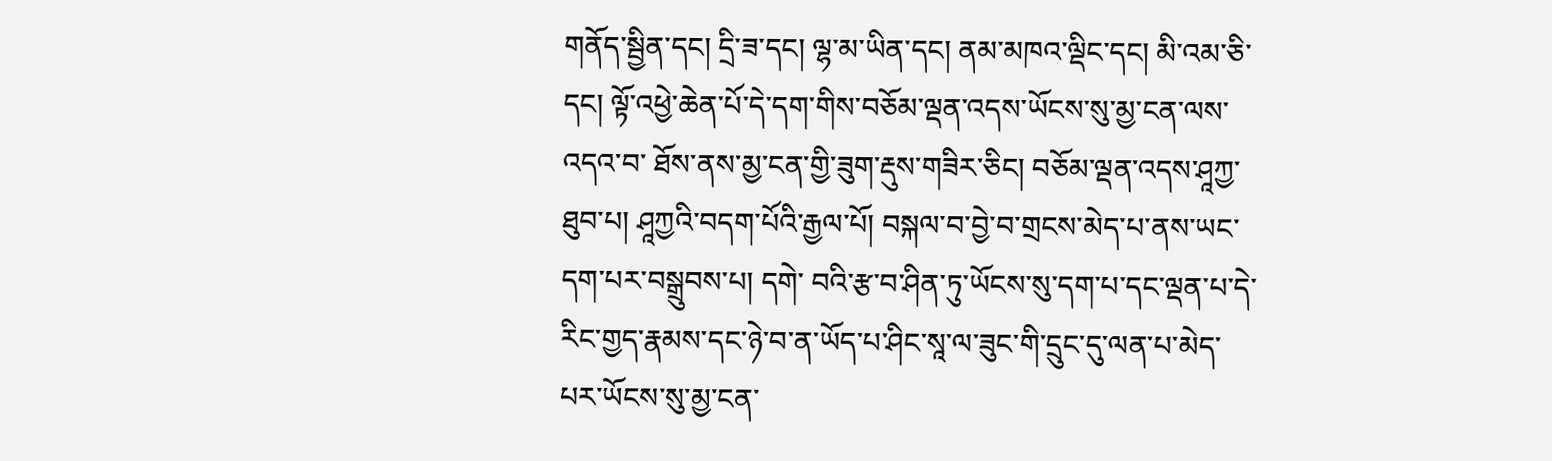གནོད་སྦྱིན་དང། དྲི་ཟ་དང། ལྷ་མ་ཡིན་དང། ནམ་མཁའ་ལྡིང་དང། མི་འམ་ཅི་དང། ལྟོ་འཕྱེ་ཆེན་པོ་དེ་དག་གིས་བཅོམ་ལྡན་འདས་ཡོངས་སུ་མྱ་ངན་ལས་འདའ་བ་ ཐོས་ནས་མྱ་ངན་གྱི་ཟུག་རྡུས་གཟིར་ཅིང། བཅོམ་ལྡན་འདས་ཤཱཀྱ་ཐུབ་པ། ཤཱཀྱའི་བདག་པོའི་རྒྱལ་པོ། བསྐལ་བ་བྱེ་བ་གྲངས་མེད་པ་ནས་ཡང་དག་པར་བསྒྲུབས་པ། དགེ་ བའི་རྩ་བ་ཤིན་ཏུ་ཡོངས་སུ་དག་པ་དང་ལྡན་པ་དེ་རིང་གྱད་རྣམས་དང་ཉེ་བ་ན་ཡོད་པ་ཤིང་སཱ་ལ་ཟུང་གི་དྲུང་དུ་ལན་པ་མེད་པར་ཡོངས་སུ་མྱ་ངན་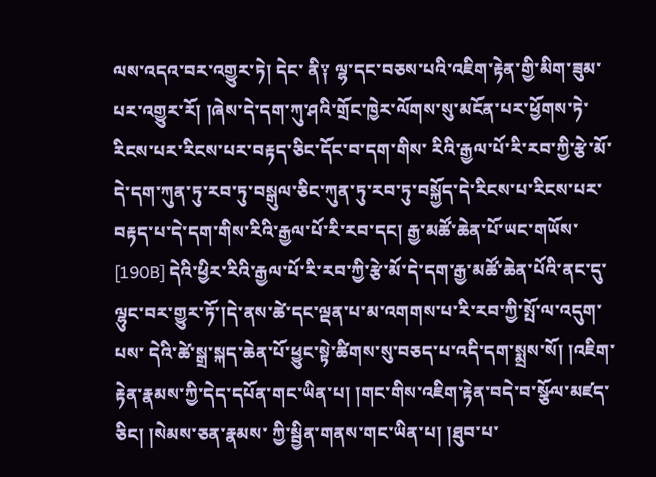ལས་འདའ་བར་འགྱུར་ཏེ། དེང་ ནི༑ ལྷ་དང་བཅས་པའི་འཇིག་རྟེན་གྱི་མིག་ཟུམ་པར་འགྱུར་རོ། །ཞེས་དེ་དག་ཀུ་ཤའི་གྲོང་ཁྱེར་ལོགས་སུ་མངོན་པར་ཕྱོགས་ཏེ་རིངས་པར་རིངས་པར་བརྟད་ཅིང་དོང་བ་དག་གིས་ རིའི་རྒྱལ་པོ་རི་རབ་ཀྱི་རྩེ་མོ་དེ་དག་ཀུན་ཏུ་རབ་ཏུ་བསྒུལ་ཅིང་ཀུན་ཏུ་རབ་ཏུ་བསྐྱོད་དེ་རིངས་པ་རིངས་པར་བརྟད་པ་དེ་དག་གིས་རིའི་རྒྱལ་པོ་རི་རབ་དང། རྒྱ་མཚོ་ཆེན་པོ་ཡང་གཡོས་ [190B] དེའི་ཕྱིར་རིའི་རྒྱལ་པོ་རི་རབ་ཀྱི་རྩེ་མོ་དེ་དག་རྒྱ་མཚོ་ཆེན་པོའི་ནང་དུ་ལྷུང་བར་གྱུར་ཏོ་།དེ་ནས་ཚེ་དང་ལྡན་པ་མ་འགགས་པ་རི་རབ་ཀྱི་སྤོ་ལ་འདུག་པས་ དེའི་ཚེ་སྒྲ་སྐད་ཆེན་པོ་ཕྱུང་སྟེ་ཚིགས་སུ་བཅད་པ་འདི་དག་སྨྲས་སོ། །འཇིག་རྟེན་རྣམས་ཀྱི་དེད་དཔོན་གང་ཡིན་པ། །གང་གིས་འཇིག་རྟེན་བདེ་བ་སྩོལ་མཛད་ཅིང། །སེམས་ཅན་རྣམས་ ཀྱི་སྦྱིན་གནས་གང་ཡིན་པ། །ཐུབ་པ་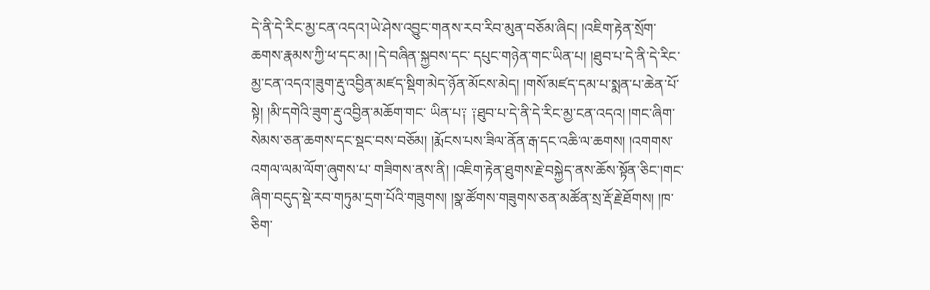དེ་ནི་དེ་རིང་མྱ་ངན་འདའ་།ཡེ་ཤེས་འབྱུང་གནས་རབ་རིབ་མུན་བཅོམ་ཞིང། །འཇིག་རྟེན་སྲོག་ཆགས་རྣམས་ཀྱི་ཕ་དང་མ། །དེ་བཞིན་སྐྱབས་དང་ དཔུང་གཉེན་གང་ཡིན་པ། །ཐུབ་པ་དེ་ནི་དེ་རིང་མྱ་ངན་འདའ་།ཟུག་རྡུ་འབྱིན་མཛད་སྡིག་མེད་ཉོན་མོངས་མེད། །གསོ་མཛད་དམ་པ་སྨན་པ་ཆེན་པོ་སྟེ། །མི་དགེའི་ཟུག་རྡུ་འབྱིན་མཆོག་གང་ ཡིན་པ༑ ༑ཐུབ་པ་དེ་ནི་དེ་རིང་མྱ་ངན་འདའ། །གང་ཞིག་སེམས་ཅན་ཆགས་དང་སྡང་བས་བཅོམ། །རྨོངས་པས་ཟིལ་ནོན་རྒ་དང་འཆི་ལ་ཆགས། །འགགས་འགལ་ལམ་ལོག་ཞུགས་པ་ གཟིགས་ནས་ནི། །འཇིག་རྟེན་ཐུགས་རྗེ་བསྐྱེད་ནས་ཆོས་སྟོན་ཅིང་།གང་ཞིག་བདུད་སྡེ་རབ་གཏུམ་དྲག་པོའི་གཟུགས། །སྣ་ཚོགས་གཟུགས་ཅན་མཚོན་སྲ་རྡོ་རྗེ་ཐོགས། །ཁ་ཅིག་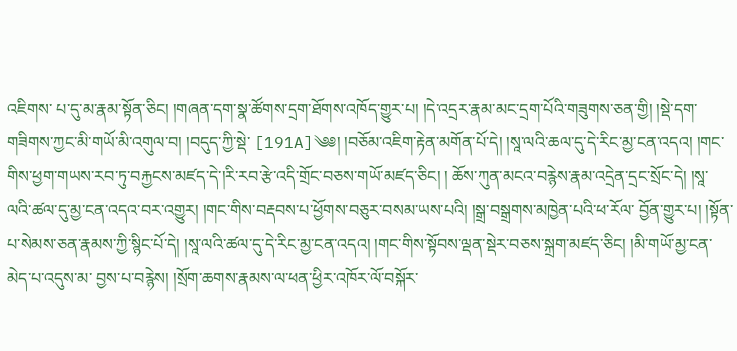འཇིགས་ པ་དུ་མ་རྣམ་སྟོན་ཅིང། །གཞན་དག་སྣ་ཚོགས་དྲག་ཐོགས་འཁོད་གྱུར་པ། །དེ་འདྲར་རྣམ་མང་དྲག་པོའི་གཟུགས་ཅན་གྱི། །སྡེ་དག་གཟིགས་ཀྱང་མི་གཡོ་མི་འགུལ་བ། །བདུད་ཀྱི་སྡེ་ [191A]༄༅། །བཅོམ་འཇིག་རྟེན་མགོན་པོ་དེ། །སཱ་ལའི་ཆལ་དུ་དེ་རིང་མྱ་ངན་འདའ། །གང་གིས་ཕྱག་གཡས་རབ་ཏུ་བརྐྱངས་མཛད་དེ་།རི་རབ་རྩེ་འདི་གྲོང་བཅས་གཡོ་མཛད་ཅིང། ། ཆོས་ཀུན་མངའ་བརྙེས་རྣམ་འདྲེན་དྲང་སྲོང་དེ། །སཱ་ལའི་ཚལ་དུ་མྱ་ངན་འདའ་བར་འགྱུར། །གང་གིས་བརྡབས་པ་ཕྱོགས་བཅུར་བསམ་ཡས་པའི། །སྒྲ་བསྒྲགས་མཁྱེན་པའི་ཕ་རོལ་ བྱོན་གྱུར་པ། །སྟོན་པ་སེམས་ཅན་རྣམས་ཀྱི་སྙིང་པོ་དེ། །སཱ་ལའི་ཚལ་དུ་དེ་རིང་མྱ་ངན་འདའ། །གང་གིས་སྟོབས་ལྡན་སྡེར་བཅས་སྐྲག་མཛད་ཅིང། །མི་གཡོ་མྱ་ངན་མེད་པ་འདུས་མ་ བྱས་པ་བརྙེས། །སྲོག་ཆགས་རྣམས་ལ་ཕན་ཕྱིར་འཁོར་ལོ་བསྐོར་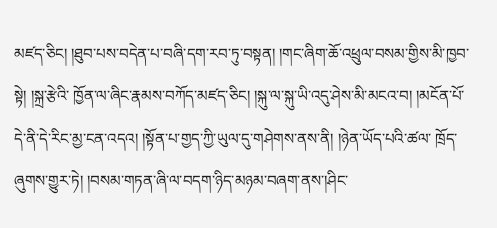མཛད་ཅིང། །ཐུབ་པས་བདེན་པ་བཞི་དག་རབ་ཏུ་བསྟན། །གང་ཞིག་ཆོ་འཕྲུལ་བསམ་གྱིས་མི་ཁྱབ་སྟེ། །སྐྲ་རྩེའི་ ཁྱོན་ལ་ཞིང་རྣམས་བཀོད་མཛད་ཅིང། །སྐུ་ལ་སྐུ་ཡི་འདུ་ཤེས་མི་མངའ་བ། །མངོན་པོ་དེ་ནི་དེ་རིང་མྱ་ངན་འདའ། །སྟོན་པ་གྱད་ཀྱི་ཡུལ་དུ་གཤེགས་ནས་ནི། །ཉེན་ཡོད་པའི་ཚལ་ ཁྲོད་ཞུགས་གྱུར་ཏེ། །བསམ་གཏན་ཞི་ལ་བདག་ཉིད་མཉམ་བཞག་ནས་།ཤིང་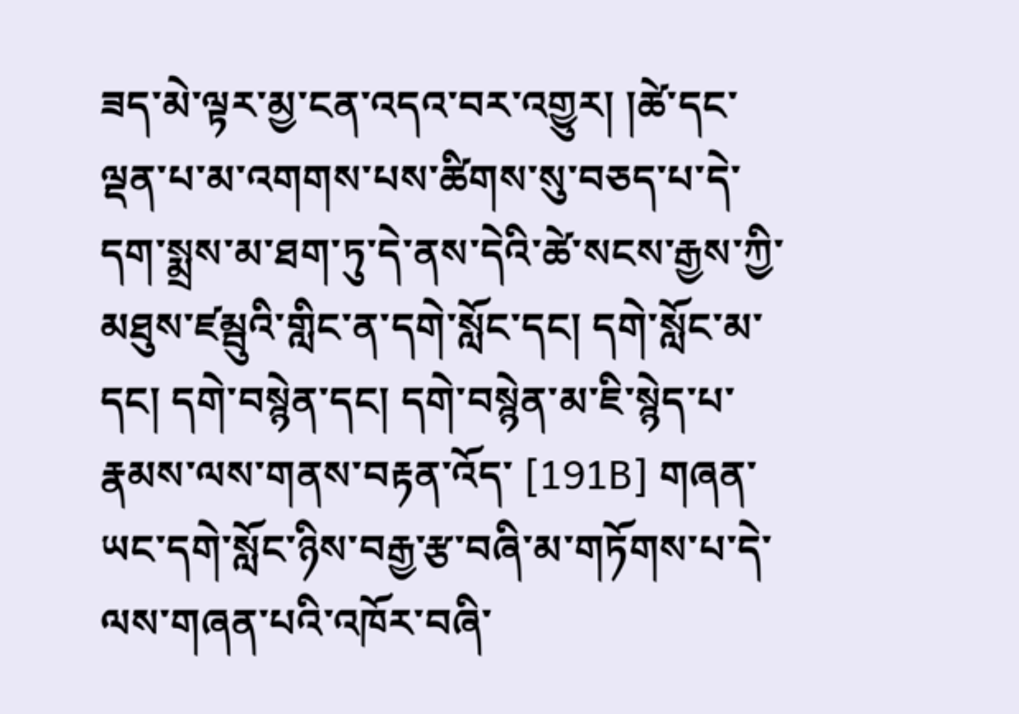ཟད་མེ་ལྟར་མྱ་ངན་འདའ་བར་འགྱུར། །ཚེ་དང་ལྡན་པ་མ་འགགས་པས་ཚིགས་སུ་བཅད་པ་དེ་ དག་སྨྲས་མ་ཐག་ཏུ་དེ་ནས་དེའི་ཚེ་སངས་རྒྱས་ཀྱི་མཐུས་ཛམྦུའི་གླིང་ན་དགེ་སློང་དང། དགེ་སློང་མ་དང། དགེ་བསྙེན་དང། དགེ་བསྙེན་མ་ཇི་སྙེད་པ་རྣམས་ལས་གནས་བརྟན་འོད་ [191B] གཞན་ཡང་དགེ་སློང་ཉིས་བརྒྱ་རྩ་བཞི་མ་གཏོགས་པ་དེ་ལས་གཞན་པའི་འཁོར་བཞི་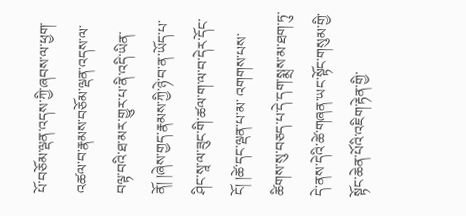པོ་བཅོམ་ལྡན་འདས་ཀྱི་ཞབས་ལ་ཕྱག་ འཚལ་བ་རྣམས་བཅོམ་ལྡན་འདས་ལ་བལྟ་བའི་ཐ་མར་གྱུར་པ་ནི་འདི་ཡིན་ནོ། །ཞེས་གྱད་རྣམས་ཀྱི་ཉེ་བ་ན་ཡོད་པ་ཤིང་སཱ་ལ་ཟུང་གི་ཚལ་ག་ལ་བ་དེར་དོང་ངོ། །ཚེ་དང་ལྡན་པ་མ་ འགགས་པས་ཚིགས་སུ་བཅད་པ་དེ་དག་སྨྲས་མ་ཐག་ཏུ་དེ་ནས་དེའི་ཚེ་གཞན་ཡང་སྟོང་གསུམ་གྱི་སྟོང་ཆེན་པོའི་འཇིག་རྟེན་གྱི་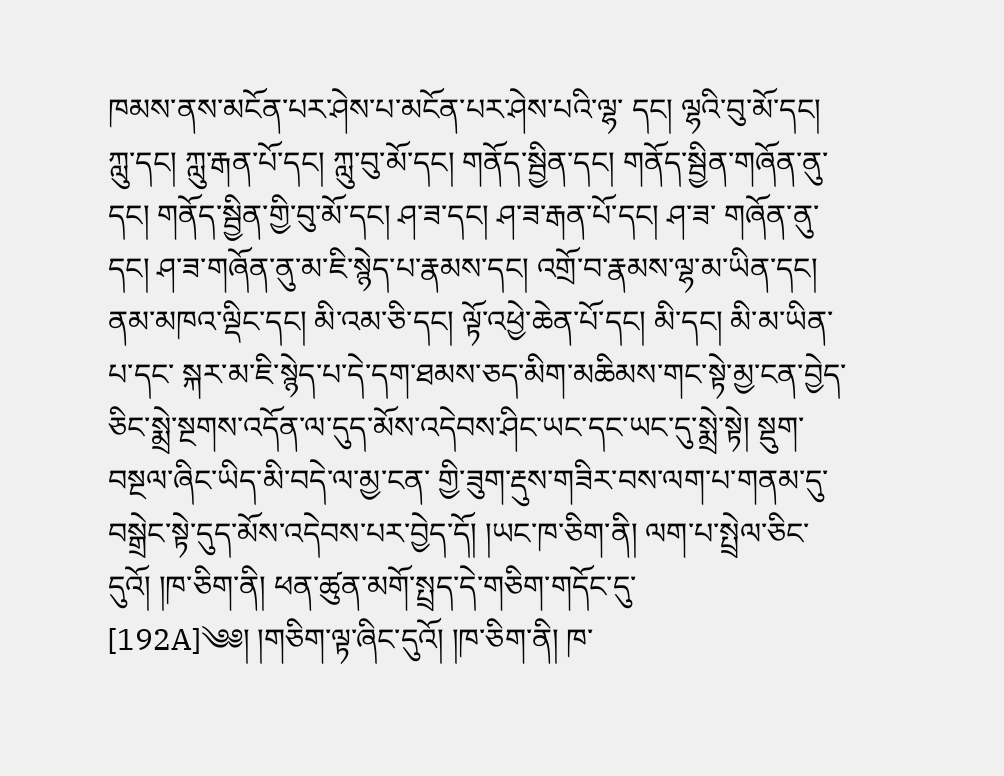ཁམས་ནས་མངོན་པར་ཤེས་པ་མངོན་པར་ཤེས་པའི་ལྷ་ དང། ལྷའི་བུ་མོ་དང། ཀླུ་དང། ཀླུ་རྒན་པོ་དང། ཀླུ་བུ་མོ་དང། གནོད་སྦྱིན་དང། གནོད་སྦྱིན་གཞོན་ནུ་དང། གནོད་སྦྱིན་གྱི་བུ་མོ་དང། ཤ་ཟ་དང། ཤ་ཟ་རྒན་པོ་དང། ཤ་ཟ་ གཞོན་ནུ་དང། ཤ་ཟ་གཞོན་ནུ་མ་ཇི་སྙེད་པ་རྣམས་དང། འགྲོ་བ་རྣམས་ལྷ་མ་ཡིན་དང། ནམ་མཁའ་ལྡིང་དང། མི་འམ་ཅི་དང། ལྟོ་འཕྱེ་ཆེན་པོ་དང། མི་དང། མི་མ་ཡིན་པ་དང་ སྐར་མ་ཇི་སྙེད་པ་དེ་དག་ཐམས་ཅད་མིག་མཆིམས་གང་སྟེ་མྱ་ངན་བྱེད་ཅིང་སྨྲེ་སྔགས་འདོན་ལ་དུད་མོས་འདེབས་ཤིང་ཡང་དང་ཡང་དུ་སྨྲེ་སྟེ། སྡུག་བསྔལ་ཞིང་ཡིད་མི་བདེ་ལ་མྱ་ངན་ གྱི་ཟུག་རྡུས་གཟིར་བས་ལག་པ་གནམ་དུ་བསྒྲེང་སྟེ་དུད་མོས་འདེབས་པར་བྱེད་དོ། །ཡང་ཁ་ཅིག་ནི། ལག་པ་སྤྲེལ་ཅིང་དུའོ། །ཁ་ཅིག་ནི། ཕན་ཚུན་མགོ་སྤྲད་དེ་གཅིག་གདོང་དུ་ [192A]༄༅། །གཅིག་ལྟ་ཞིང་དུའོ། །ཁ་ཅིག་ནི། ཁ་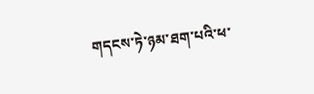གདངས་ཏེ་ཉམ་ཐག་པའི་ཕ་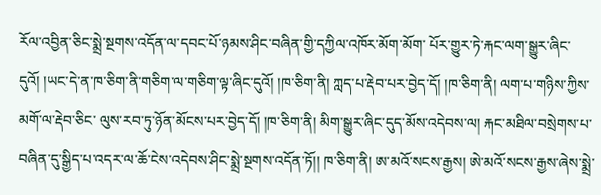རོལ་འབྱིན་ཅིང་སྨྲེ་སྔགས་འདོན་ལ་དབང་པོ་ཉམས་ཤིང་བཞིན་གྱི་དཀྱིལ་འཁོར་མོག་མོག་ པོར་གྱུར་ཏེ་རྐང་ལག་སྒྱུར་ཞིང་དུའོ། །ཡང་དེ་ན་ཁ་ཅིག་ནི་གཅིག་ལ་གཅིག་ལྟ་ཞིང་དུའོ། །ཁ་ཅིག་ནི། ཀླད་པ་རྡེབ་པར་བྱེད་དོ། །ཁ་ཅིག་ནི། ལག་པ་གཉིས་ཀྱིས་མགོ་ལ་རྡེབ་ཅིང་ ལུས་རབ་ཏུ་ཉོན་མོངས་པར་བྱེད་དོ། །ཁ་ཅིག་ནི། མིག་སྒྱུར་ཞིང་དུད་མོས་འདེབས་ལ། རྐང་མཐིལ་བསྲེགས་པ་བཞིན་དུ་སྒྱིད་པ་འདར་ལ་ཆོ་ངེས་འདེབས་ཤིང་སྨྲེ་སྔགས་འདོན་ཏོ།། ཁ་ཅིག་ནི། ཨ་མའོ་སངས་རྒྱས། ཨེ་མའོ་སངས་རྒྱས་ཞེས་སྨྲེ་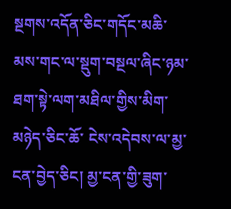སྔགས་འདོན་ཅིང་གདོང་མཆི་མས་གང་ལ་སྡུག་བསྔལ་ཞིང་ཉམ་ཐག་སྟེ་ལག་མཐིལ་གྱིས་མིག་མཉེད་ཅིང་ཆོ་ ངེས་འདེབས་ལ་མྱ་ངན་བྱེད་ཅིང། མྱ་ངན་གྱི་ཟུག་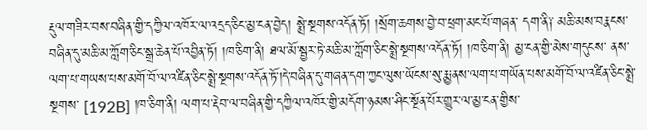རྡུལ་གཟིར་བས་བཞིན་གྱི་དཀྱིལ་འཁོར་ལ་འདྲད་ཅིང་མྱ་ངན་བྱེད། སྨྲེ་སྔགས་འདོན་ཏོ། །སྲོག་ཆགས་བྱེ་བ་ཕྲག་མང་པོ་གཞན་ དག་ནི༑ མཆི་མས་བརྣངས་བཞིན་དུ་མཆི་མ་ཀློག་ཅིང་སྒྲ་ཆེན་པོ་འབྱིན་ཏོ། །ཁ་ཅིག་ནི། ཐལ་མོ་སྦྱར་ཏེ་མཆི་མ་ཀློག་ཅིང་སྨྲེ་སྔགས་འདོན་ཏོ། །ཁ་ཅིག་ནི། མྱ་ངན་གྱི་མེས་གདུངས་ ནས་ལག་པ་གཡས་པས་མགོ་བོ་ལ་འཛིན་ཅིང་སྨྲེ་སྔགས་འདོན་ཏོ་།དེ་བཞིན་དུ་གཞན་དག་ཀྱང་ལུས་ཡོངས་སུ་རྨྱ་ནས་ལག་པ་གཡོན་པས་མགོ་བོ་ལ་འཛིན་ཅིང་སྨྲེ་སྔགས་ [192B] །ཁ་ཅིག་ནི། ལག་པ་རྡེབ་ལ་བཞིན་གྱི་དཀྱིལ་འཁོར་གྱི་མདོག་ཉམས་ཤིང་སྔོན་པོར་གྱུར་ལ་མྱ་ངན་གྱིས་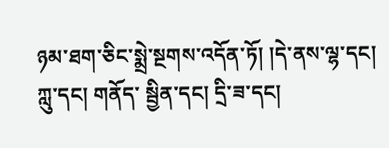ཉམ་ཐག་ཅིང་སྨྲེ་སྔགས་འདོན་ཏོ། །དེ་ནས་ལྷ་དང། ཀླུ་དང། གནོད་ སྦྱིན་དང། དྲི་ཟ་དང།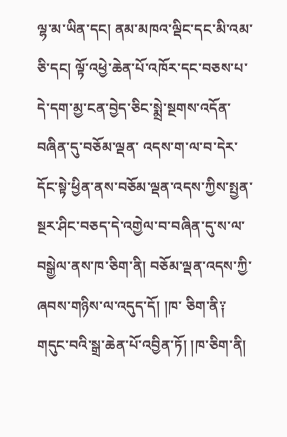ལྷ་མ་ཡིན་དང། ནམ་མཁའ་ལྡིང་དང་མི་འམ་ཅི་དང། ལྟོ་འཕྱེ་ཆེན་པོ་འཁོར་དང་བཅས་པ་དེ་དག་མྱ་ངན་བྱེད་ཅིང་སྨྲེ་སྔགས་འདོན་བཞིན་དུ་བཅོམ་ལྡན་ འདས་ག་ལ་བ་དེར་དོང་སྟེ་ཕྱིན་ནས་བཅོམ་ལྡན་འདས་ཀྱིས་སྤྱན་སྔར་ཤིང་བཅད་དེ་འགྱེལ་བ་བཞིན་དུ་ས་ལ་བསྒྱེལ་ནས་ཁ་ཅིག་ནི། བཅོམ་ལྡན་འདས་ཀྱི་ཞབས་གཉིས་ལ་འདུད་དོ། །ཁ་ ཅིག་ནི༑ གདུང་བའི་སྒྲ་ཆེན་པོ་འབྱིན་ཏོ། །ཁ་ཅིག་ནི།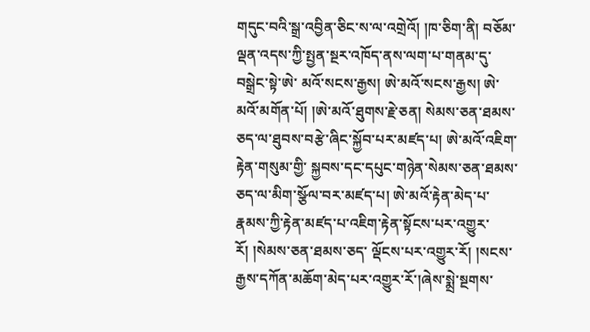གདུང་བའི་སྒྲ་འབྱིན་ཅིང་ས་ལ་འགྲེའོ། །ཁ་ཅིག་ནི། བཅོམ་ལྡན་འདས་ཀྱི་སྤྱན་སྔར་འཁོད་ནས་ལག་པ་གནམ་དུ་བསྒྲེང་སྟེ་ཨེ་ མའོ་སངས་རྒྱས། ཨེ་མའོ་སངས་རྒྱས། ཨེ་མའོ་མགོན་པོ། །ཨེ་མའོ་ཐུགས་རྗེ་ཅན། སེམས་ཅན་ཐམས་ཅད་ལ་ཐུབས་བརྩེ་ཞིང་སྐྱོབ་པར་མཛད་པ། ཨེ་མའོ་འཇིག་རྟེན་གསུམ་གྱི་ སྐྱབས་དང་དཔུང་གཉེན་སེམས་ཅན་ཐམས་ཅད་ལ་མིག་སྩོལ་བར་མཛད་པ། ཨེ་མའོ་རྟེན་མེད་པ་རྣམས་ཀྱི་རྟེན་མཛད་པ་འཇིག་རྟེན་སྟོངས་པར་འགྱུར་རོ། །སེམས་ཅན་ཐམས་ཅད་ ལྡོངས་པར་འགྱུར་རོ། །སངས་རྒྱས་དཀོན་མཆོག་མེད་པར་འགྱུར་རོ་།ཞེས་སྨྲེ་སྔགས་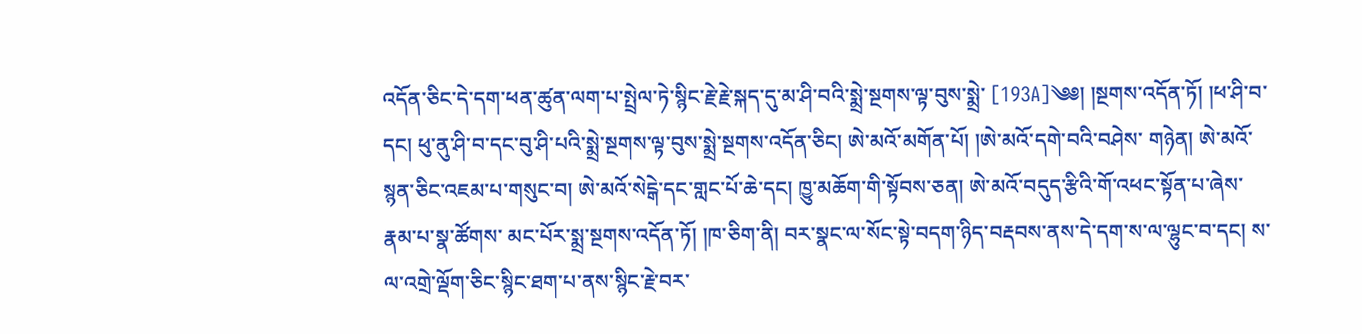འདོན་ཅིང་དེ་དག་ཕན་ཚུན་ལག་པ་སྤྲེལ་ཏེ་སྙིང་རྗེ་རྗེ་སྐད་དུ་མ་ཤི་བའི་སྨྲེ་སྔགས་ལྟ་བུས་སྨྲེ་ [193A]༄༅། །སྔགས་འདོན་ཏོ། །ཕ་ཤི་བ་དང། ཕུ་ནུ་ཤི་བ་དང་བུ་ཤི་པའི་སྨྲེ་སྔགས་ལྟ་བུས་སྨྲེ་སྔགས་འདོན་ཅིང། ཨེ་མའོ་མགོན་པོ། །ཨེ་མའོ་དགེ་བའི་བཤེས་ གཉེན། ཨེ་མའོ་སྙན་ཅིང་འཇམ་པ་གསུང་བ། ཨེ་མའོ་སེངྒེ་དང་གླང་པོ་ཆེ་དང། ཁྱུ་མཆོག་གི་སྟོབས་ཅན། ཨེ་མའོ་བདུད་རྩིའི་གོ་འཕང་སྟོན་པ་ཞེས་རྣམ་པ་སྣ་ཚོགས་ མང་པོར་སྨྲ་སྔགས་འདོན་ཏོ། །ཁ་ཅིག་ནི། བར་སྣང་ལ་སོང་སྟེ་བདག་ཉིད་བརྡབས་ནས་དེ་དག་ས་ལ་ལྷུང་བ་དང། ས་ལ་འགྲེ་ལྡོག་ཅིང་སྙིང་ཐག་པ་ནས་སྙིང་རྗེ་བར་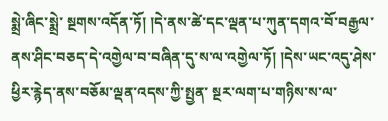སྨྲེ་ཞིང་སྨྲེ་ སྔགས་འདོན་ཏོ། །དེ་ནས་ཚེ་དང་ལྡན་པ་ཀུན་དགའ་བོ་བརྒྱལ་ནས་ཤིང་བཅད་དེ་འགྱེལ་བ་བཞིན་དུ་ས་ལ་འགྱེལ་ཏོ། །དེས་ཡང་འདུ་ཤེས་ཕྱིར་རྙེད་ནས་བཅོམ་ལྡན་འདས་ཀྱི་སྤྱན་ སྔར་ལག་པ་གཉིས་ས་ལ་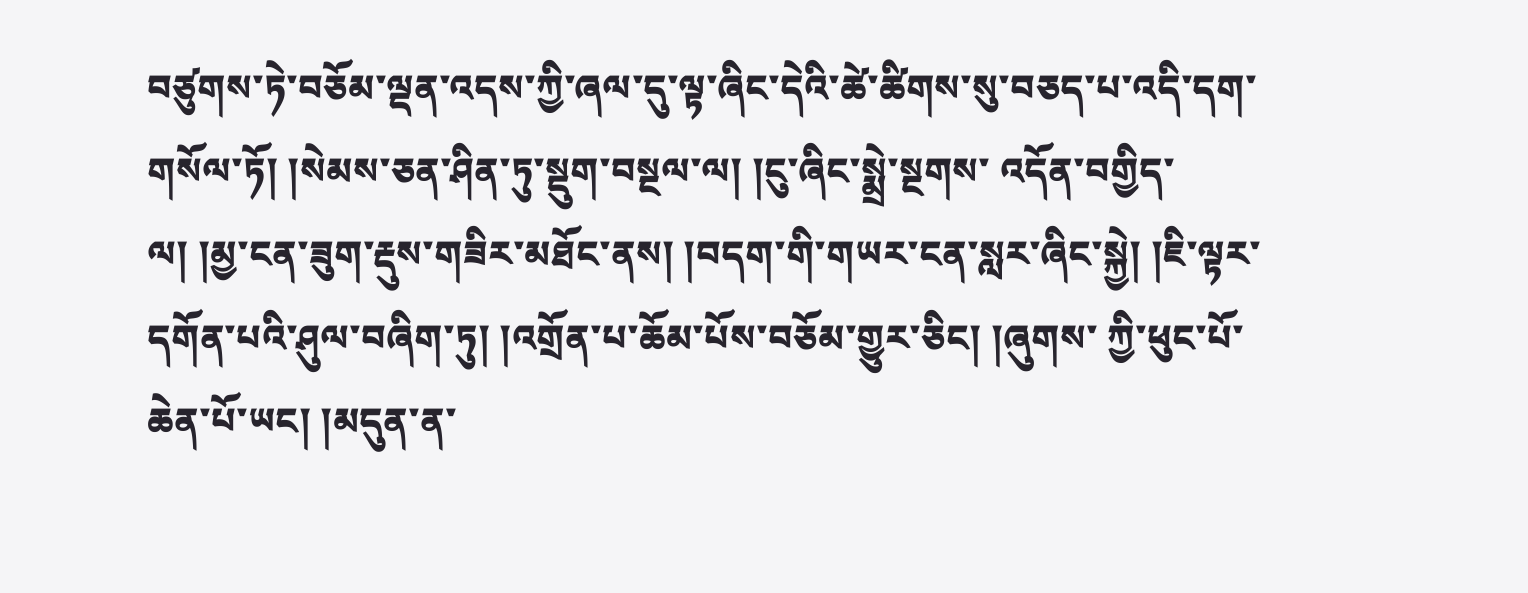བཙུགས་ཏེ་བཅོམ་ལྡན་འདས་ཀྱི་ཞལ་དུ་ལྟ་ཞིང་དེའི་ཚེ་ཚིགས་སུ་བཅད་པ་འདི་དག་གསོལ་ཏོ། །སེམས་ཅན་ཤིན་ཏུ་སྡུག་བསྔལ་ལ། །ངུ་ཞིང་སྨྲེ་སྔགས་ འདོན་བགྱིད་ལ། །མྱ་ངན་ཟུག་རྡུས་གཟིར་མཐོང་ནས། །བདག་གི་གཡར་ངན་སླར་ཞིང་སྐྱེ། །ཇི་ལྟར་དགོན་པའི་ཤུལ་བཞིག་ཏུ། །འགྲོན་པ་ཆོམ་པོས་བཅོམ་གྱུར་ཅིང། །ཞུགས་ ཀྱི་ཕུང་པོ་ཆེན་པོ་ཡང། །མདུན་ན་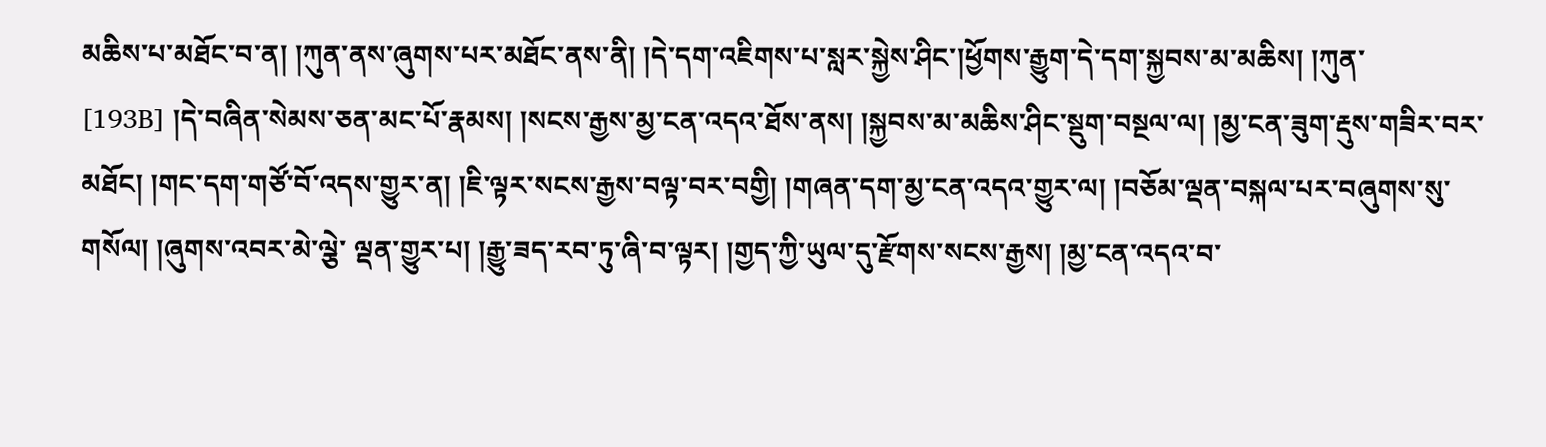མཆིས་པ་མཐོང་བ་ན། །ཀུན་ནས་ཞུགས་པར་མཐོང་ནས་ནི། །དེ་དག་འཇིགས་པ་སླར་སྐྱེས་ཤིང་།ཕྱོགས་རྒྱུག་དེ་དག་སྐྱབས་མ་མཆིས། །ཀུན་ [193B] །དེ་བཞིན་སེམས་ཅན་མང་པོ་རྣམས། །སངས་རྒྱས་མྱ་ངན་འདའ་ཐོས་ནས། །སྐྱབས་མ་མཆིས་ཤིང་སྡུག་བསྔལ་ལ། །མྱ་ངན་ཟུག་རྡུས་གཟིར་བར་ མཐོང། །གང་དག་གཙོ་བོ་འདས་གྱུར་ན། །ཇི་ལྟར་སངས་རྒྱས་བལྟ་བར་བགྱི། །གཞན་དག་མྱ་ངན་འདའ་གྱུར་ལ། །བཅོམ་ལྡན་བསྐལ་པར་བཞུགས་སུ་གསོལ། །ཞུགས་འབར་མེ་ལྕེ་ ལྡན་གྱུར་པ། །རྒྱུ་ཟད་རབ་ཏུ་ཞི་བ་ལྟར། །གྱད་ཀྱི་ཡུལ་དུ་རྫོགས་སངས་རྒྱས། །མྱ་ངན་འདའ་བ་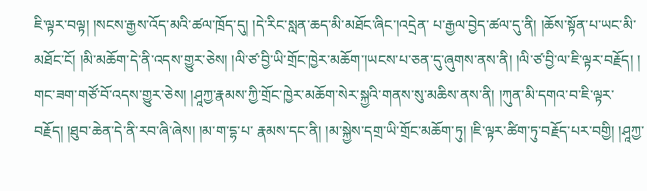ཇི་ལྟར་བལྟ། །སངས་རྒྱས་འོད་མའི་ཚལ་ཁྲོད་དུ། །དེ་རིང་སླན་ཆད་མི་མཐོང་ཞིང་།འདྲེན་ པ་རྒྱལ་བྱེད་ཚལ་དུ་ནི། །ཆོས་སྟོན་པ་ཡང་མི་མཐོང་ངོ། །མི་མཆོག་དེ་ནི་འདས་གྱུར་ཅེས། །ལི་ཙ་བྱི་ཡི་གྲོང་ཁྱེར་མཆོག་།ཡངས་པ་ཅན་དུ་ཞུགས་ནས་ནི། །ལི་ཙ་བྱི་ལ་ཇི་ལྟར་བརྗོད། ། གང་ཟག་གཙོ་བོ་འདས་གྱུར་ཅེས། །ཤཱཀྱ་རྣམས་ཀྱི་གྲོང་ཁྱེར་མཆོག་སེར་སྐྱའི་གནས་སུ་མཆིས་ནས་ནི། །ཀུན་མི་དགའ་བ་ཇི་ལྟར་བརྗོད། །ཐུབ་ཆེན་དེ་ནི་རབ་ཞི་ཞེས། །མ་ག་དྷ་པ་ རྣམས་དང་ནི། །མ་སྐྱེས་དགྲ་ཡི་གྲོང་མཆོག་ཏུ། །ཇི་ལྟར་ཚིག་ཏུ་བརྗོད་པར་བགྱི། །ཤཱཀྱ་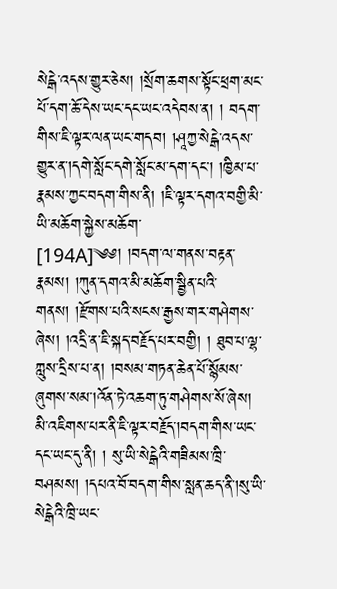སེངྒེ་འདས་གྱུར་ཅེས། །སྲོག་ཆགས་སྟོང་ཕྲག་མང་པོ་དག་ཆོ་དེས་ཡང་དང་ཡང་འདེབས་ན། ། བདག་གིས་ཇི་ལྟར་ལན་ཡང་གདབ། །ཤཱཀྱ་སེངྒེ་འདས་གྱུར་ན་།དགེ་སློང་དགེ་སློང་མ་དག་དང། །ཁྱིམ་པ་རྣམས་ཀྱང་བདག་གིས་ནི། །ཇི་ལྟར་དགའ་བགྱི་མི་ཡི་མཆོག་སྐྱེས་མཆོག་ [194A]༄༅། །བདག་ལ་གནས་བརྟན་རྣམས། །ཀུན་དགའ་མི་མཆོག་སྦྱིན་པའི་གནས། །རྫོགས་པའི་སངས་རྒྱས་གར་གཤེགས་ཞེས། །འདྲི་ན་ཇི་སྐད་བརྗོད་པར་བགྱི། ། ཐུབ་པ་ལྷ་ཀླུས་དྲིས་པ་ན། །བསམ་གཏན་ཆེན་པོ་སྙོམས་ཞུགས་སམ་།འོན་ཏེ་འཆག་ཏུ་གཤེགས་སོ་ཞེས། མི་འཇིགས་པར་ནི་ཇི་ལྟར་བརྗོད་།བདག་གིས་ཡང་དང་ཡང་དུ་ནི། ། སུ་ཡི་སེངྒེའི་གཟིམས་ཁྲི་བཤམས། །དཔའ་བོ་བདག་གིས་སླན་ཆད་ནི་།སུ་ཡི་སེངྒེའི་ཁྲི་ཡང་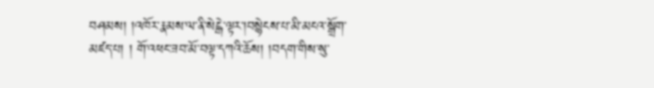བཤམས། །འཁོར་རྣམས་ལ་ནི་སེངྒེ་ལྟར་།བསྙེངས་པ་མི་མངའ་སྒྲོག་མཛད་པ། ། གོ་འཕང་ཟབ་མོ་བལྟ་དཀའི་ཆོས། །བདག་གིས་སུ་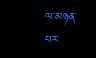ལ་མཉན་པར་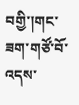བགྱི་།གང་ཟག་གཙོ་བོ་འདས་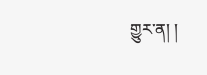གྱུར་ན། །